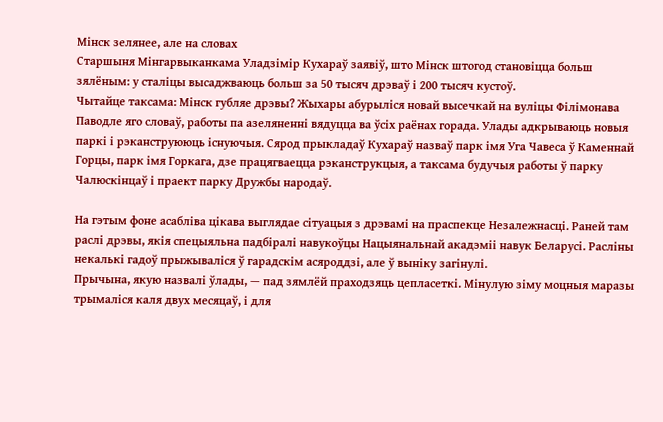Мінск зелянее, але на словах
Старшыня Мінгарвыканкама Уладзімір Кухараў заявіў, што Мінск штогод становіцца больш зялёным: у сталіцы высаджваюць больш за 50 тысяч дрэваў і 200 тысяч кустоў.
Чытайце таксама: Мінск губляе дрэвы? Жыхары абурыліся новай высечкай на вуліцы Філімонава
Паводле яго словаў, работы па азеляненні вядуцца ва ўсіх раёнах горада. Улады адкрываюць новыя паркі і рэканструююць існуючыя. Сярод прыкладаў Кухараў назваў парк імя Уга Чавеса ў Каменнай Горцы, парк імя Горкага, дзе працягваецца рэканструкцыя, а таксама будучыя работы ў парку Чалюскінцаў і праект парку Дружбы народаў.

На гэтым фоне асабліва цікава выглядае сітуацыя з дрэвамі на праспекце Незалежнасці. Раней там раслі дрэвы, якія спецыяльна падбіралі навукоўцы Нацыянальнай акадэміі навук Беларусі. Расліны некалькі гадоў прыжываліся ў гарадскім асяроддзі, але ў выніку загінулі.
Прычына, якую назвалі ўлады, — пад зямлёй праходзяць цепласеткі. Мінулую зіму моцныя маразы трымаліся каля двух месяцаў, і для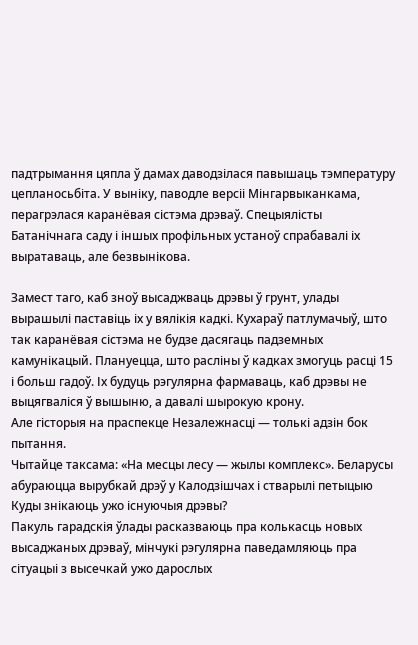падтрымання цяпла ў дамах даводзілася павышаць тэмпературу цепланосьбіта. У выніку, паводле версіі Мінгарвыканкама, перагрэлася каранёвая сістэма дрэваў. Спецыялісты Батанічнага саду і іншых профільных устаноў спрабавалі іх выратаваць, але безвынікова.

Замест таго, каб зноў высаджваць дрэвы ў грунт, улады вырашылі паставіць іх у вялікія кадкі. Кухараў патлумачыў, што так каранёвая сістэма не будзе дасягаць падземных камунікацый. Плануецца, што расліны ў кадках змогуць расці 15 і больш гадоў. Іх будуць рэгулярна фармаваць, каб дрэвы не выцягваліся ў вышыню, а давалі шырокую крону.
Але гісторыя на праспекце Незалежнасці — толькі адзін бок пытання.
Чытайце таксама: «На месцы лесу — жылы комплекс». Беларусы абураюцца вырубкай дрэў у Калодзішчах і стварылі петыцыю
Куды знікаюць ужо існуючыя дрэвы?
Пакуль гарадскія ўлады расказваюць пра колькасць новых высаджаных дрэваў, мінчукі рэгулярна паведамляюць пра сітуацыі з высечкай ужо дарослых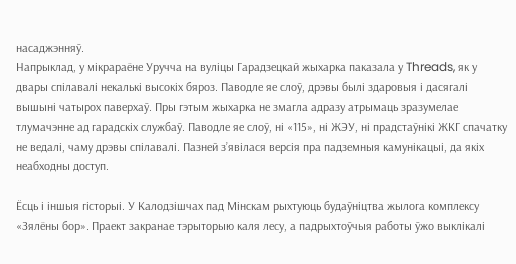насаджэнняў.
Напрыклад, у мікрараёне Уручча на вуліцы Гарадзецкай жыхарка паказала у Threads, як у двары спілавалі некалькі высокіх бяроз. Паводле яе слоў, дрэвы былі здаровыя і дасягалі вышыні чатырох паверхаў. Пры гэтым жыхарка не змагла адразу атрымаць зразумелае тлумачэнне ад гарадскіх службаў. Паводле яе слоў, ні «115», ні ЖЭУ, ні прадстаўнікі ЖКГ спачатку не ведалі, чаму дрэвы спілавалі. Пазней з’явілася версія пра падземныя камунікацыі, да якіх неабходны доступ.

Ёсць і іншыя гісторыі. У Калодзішчах пад Мінскам рыхтуюць будаўніцтва жылога комплексу «Зялёны бор». Праект закранае тэрыторыю каля лесу, а падрыхтоўчыя работы ўжо выклікалі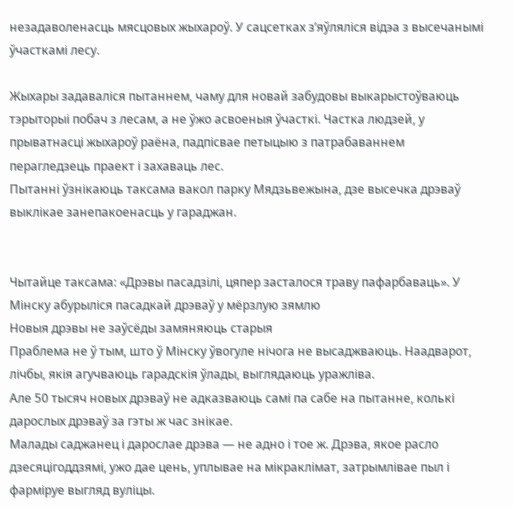незадаволенасць мясцовых жыхароў. У сацсетках з’яўляліся відэа з высечанымі ўчасткамі лесу.

Жыхары задаваліся пытаннем, чаму для новай забудовы выкарыстоўваюць тэрыторыі побач з лесам, а не ўжо асвоеныя ўчасткі. Частка людзей, у прыватнасці жыхароў раёна, падпісвае петыцыю з патрабаваннем перагледзець праект і захаваць лес.
Пытанні ўзнікаюць таксама вакол парку Мядзьвежына, дзе высечка дрэваў выклікае занепакоенасць у гараджан.


Чытайце таксама: «Дрэвы пасадзілі, цяпер засталося траву пафарбаваць». У Мінску абурыліся пасадкай дрэваў у мёрзлую зямлю
Новыя дрэвы не заўсёды замяняюць старыя
Праблема не ў тым, што ў Мінску ўвогуле нічога не высаджваюць. Наадварот, лічбы, якія агучваюць гарадскія ўлады, выглядаюць уражліва.
Але 50 тысяч новых дрэваў не адказваюць самі па сабе на пытанне, колькі дарослых дрэваў за гэты ж час знікае.
Малады саджанец і дарослае дрэва — не адно і тое ж. Дрэва, якое расло дзесяцігоддзямі, ужо дае цень, уплывае на мікраклімат, затрымлівае пыл і фарміруе выгляд вуліцы.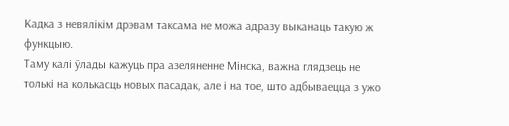Кадка з невялікім дрэвам таксама не можа адразу выканаць такую ж функцыю.
Таму калі ўлады кажуць пра азеляненне Мінска, важна глядзець не толькі на колькасць новых пасадак, але і на тое, што адбываецца з ужо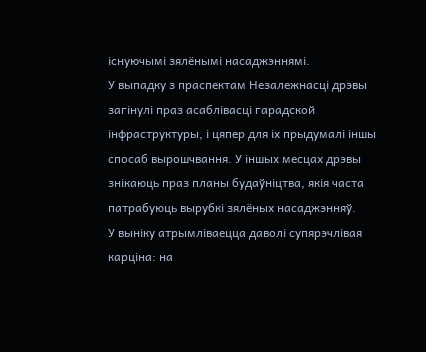існуючымі зялёнымі насаджэннямі.
У выпадку з праспектам Незалежнасці дрэвы загінулі праз асаблівасці гарадской інфраструктуры, і цяпер для іх прыдумалі іншы спосаб вырошчвання. У іншых месцах дрэвы знікаюць праз планы будаўніцтва, якія часта патрабуюць вырубкі зялёных насаджэнняў.
У выніку атрымліваецца даволі супярэчлівая карціна: на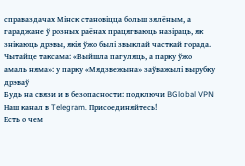справаздачах Мінск становіцца больш зялёным, а гараджане ў розных раёнах працягваюць назіраць, як знікаюць дрэвы, якія ўжо былі звыклай часткай горада.
Чытайце таксама: «Выйшла пагуляць, а парку ўжо амаль няма»: у парку «Мядзвежына» заўважылі вырубку дрэваў
Будь на связи и в безопасности: подключи BGlobal VPN
Наш канал в Telegram. Присоединяйтесь!
Есть о чем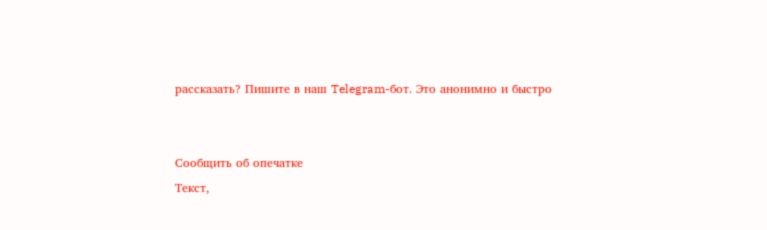рассказать? Пишите в наш Telegram-бот. Это анонимно и быстро


Сообщить об опечатке
Текст,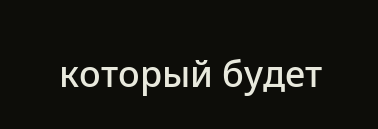который будет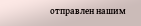отправлен нашим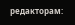редакторам: